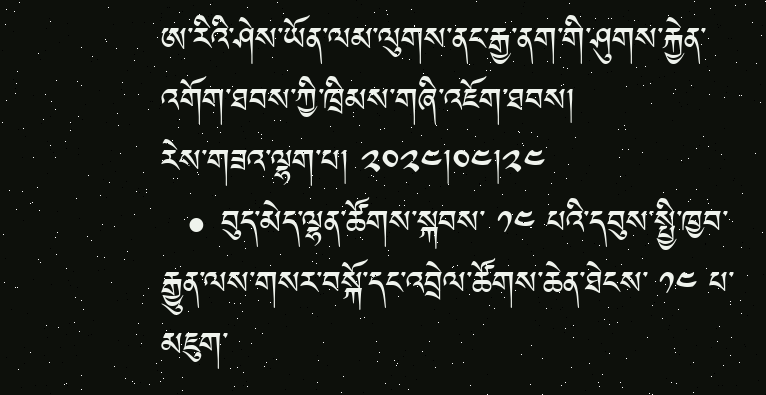ཨ་རིའི་ཤེས་ཡོན་ལམ་ལུགས་ནང་རྒྱ་ནག་གི་ཤུགས་རྐྱེན་འགོག་ཐབས་ཀྱི་ཁྲིམས་གཞི་འཇོག་ཐབས།
རེས་གཟའ་ལྷག་པ། ༢༠༢༤།༠༤།༢༤
  • བུད་མེད་ལྷན་ཚོགས་སྐབས་ ༡༤ པའི་དབུས་སྤྱི་ཁྱབ་རྒྱུན་ལས་གསར་བསྐོ་དང་འབྲེལ་ཚོགས་ཆེན་ཐེངས་ ༡༤ པ་མཇུག་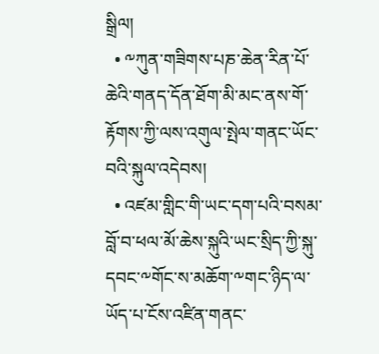སྒྲིལ།
  • ༸ཀུན་གཟིགས་པཎ་ཆེན་རིན་པོ་ཆེའི་གནད་དོན་ཐོག་མི་མང་ནས་གོ་རྟོགས་ཀྱི་ལས་འགུལ་སྤེལ་གནང་ཡོང་བའི་སྐུལ་འདེབས།
  • འཛམ་གླིང་གི་ཡང་དག་པའི་བསམ་བློ་བ་ཕལ་མོ་ཆེས་སྐུའི་ཡང་སྲིད་ཀྱི་སྐུ་དབང་༸གོང་ས་མཆོག་༸གང་ཉིད་ལ་ཡོད་པ་ངོས་འཛིན་གནང་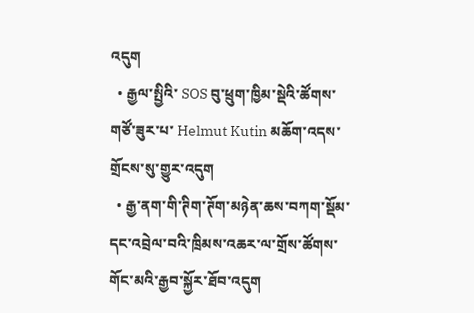འདུག
  • རྒྱལ་སྤྱིའི་ SOS བུ་ཕྲུག་ཁྱིམ་སྡེའི་ཚོགས་གཙོ་ཟུར་པ་ Helmut Kutin མཆོག་འདས་གྲོངས་སུ་གྱུར་འདུག
  • རྒྱ་ནག་གི་ཊིག་ཊོག་མཉེན་ཆས་བཀག་སྡོམ་དང་འབྲེལ་བའི་ཁྲིམས་འཆར་ལ་གྲོས་ཚོགས་གོང་མའི་རྒྱབ་སྐྱོར་ཐོབ་འདུག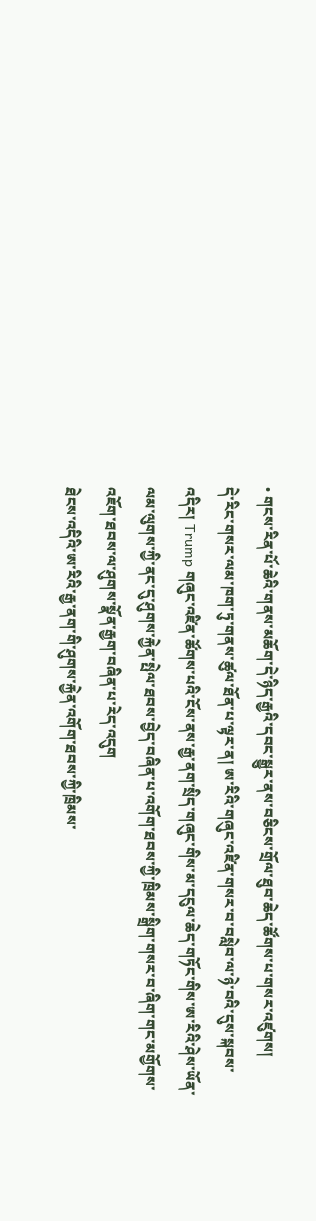• གངས་རིན་པོ་ཆེའི་གནས་མཆོག་དེ་ཉིད་རྒྱའི་དབང་སྒྱུར་ནས་བཅིངས་གྲོལ་ཐུབ་ཆེད་ཚོགས་པ་གསར་འཛུགས།
དེ་རིང་གསར་ལམ་ཁག་ཏུ་གནས་ཚུལ་ཐོན་པ་ལྟར་ན། ཨ་རིའི་གཞུང་འཛིན་གསར་བ་བསླེབ་ལ་ཉེ་བའི་དུས་སྐབས་འདིར། Trump གཞུང་འཛིན་ཚོགས་པའི་ངོས་ནས་རྒྱ་ནག་སྲིད་གཞུང་གིས་མ་དངུལ་ཆེད་གཏོང་གིས་ཨ་རིའི་ཤེས་ཡོན་ལམ་ལུགས་ཀྱི་ནང་དུ་ཤུགས་རྐྱེན་སྤེལ་ཐབས་བྱེད་བཞིན་པ་འགོག་ཐབས་ཀྱི་ཁྲིམས་སྒྲིག་གསར་བ་ཞིག་གང་མགྱོགས་འཇོག་ཐབས་ལ་ཤུགས་སྣོན་རྒྱག་བཞིན་པ་རེད་འདུག
ཐེངས་འདིའི་ཨ་རིའི་རྒྱ་ནག་གི་ཤུགས་རྐྱེན་འགོག་ཐབས་ཀྱི་ཁྲིམས་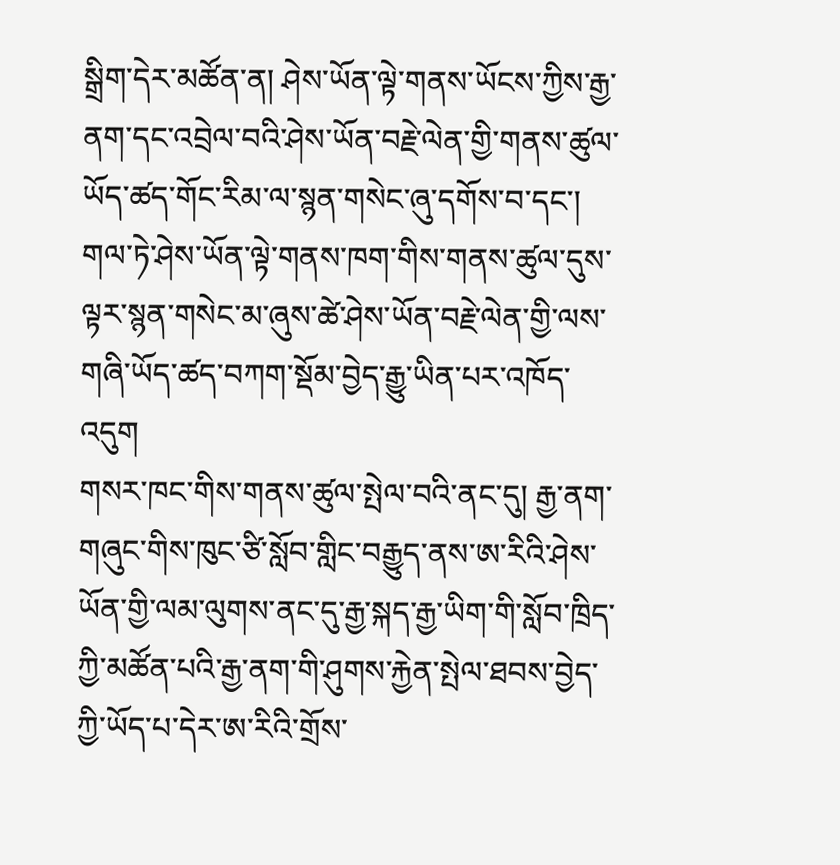སྒྲིག་དེར་མཚོན་ན། ཤེས་ཡོན་ལྟེ་གནས་ཡོངས་ཀྱིས་རྒྱ་ནག་དང་འབྲེལ་བའི་ཤེས་ཡོན་བརྗེ་ལེན་གྱི་གནས་ཚུལ་ཡོད་ཚད་གོང་རིམ་ལ་སྙན་གསེང་ཞུ་དགོས་བ་དང་། གལ་ཏེ་ཤེས་ཡོན་ལྟེ་གནས་ཁག་གིས་གནས་ཚུལ་དུས་ལྟར་སྙན་གསེང་མ་ཞུས་ཚེ་ཤེས་ཡོན་བརྗེ་ལེན་གྱི་ལས་གཞི་ཡོད་ཚད་བཀག་སྡོམ་བྱེད་རྒྱུ་ཡིན་པར་འཁོད་འདུག
གསར་ཁང་གིས་གནས་ཚུལ་སྤེལ་བའི་ནང་དུ། རྒྱ་ནག་གཞུང་གིས་ཁུང་ཙི་སློབ་གླིང་བརྒྱུད་ནས་ཨ་རིའི་ཤེས་ཡོན་གྱི་ལམ་ལུགས་ནང་དུ་རྒྱ་སྐད་རྒྱ་ཡིག་གི་སློབ་ཁྲིད་ཀྱི་མཚོན་པའི་རྒྱ་ནག་གི་ཤུགས་རྐྱེན་སྤེལ་ཐབས་བྱེད་ཀྱི་ཡོད་པ་དེར་ཨ་རིའི་གྲོས་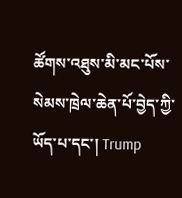ཚོགས་འཐུས་མི་མང་པོས་སེམས་ཁྲེལ་ཆེན་པོ་བྱེད་ཀྱི་ཡོད་པ་དང་། Trump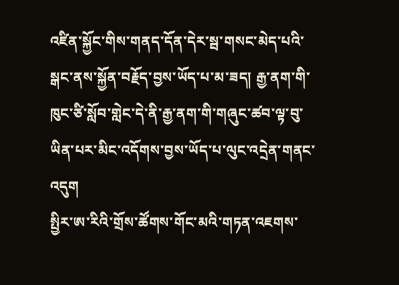འཛིན་སྐྱོང་གིས་གནད་དོན་དེར་སྦ་གསང་མེད་པའི་སྒང་ནས་སྐྱོན་བརྗོད་བྱས་ཡོད་པ་མ་ཟད། རྒྱ་ནག་གི་ཁུང་ཙི་སློབ་གླེང་དེ་ནི་རྒྱ་ནག་གི་གཞུང་ཚབ་ལྟ་བུ་ཡིན་པར་མིང་འདོགས་བྱས་ཡོད་པ་ལུང་འདྲེན་གནང་འདུག
སྤྱིར་ཨ་རིའི་གྲོས་ཚོགས་གོང་མའི་གཏན་འཇགས་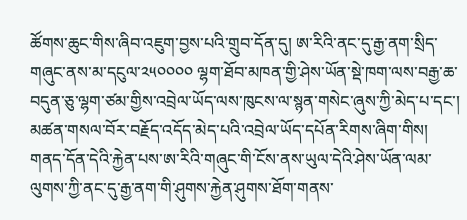ཚོགས་ཆུང་གིས་ཞིབ་འཇུག་བྱས་པའི་གྲུབ་དོན་དུ། ཨ་རིའི་ནང་དུ་རྒྱ་ནག་སྲིད་གཞུང་ནས་མ་དངུལ་༢༥༠༠༠༠ ལྷག་ཐོབ་མཁན་གྱི་ཤེས་ཡོན་སྡེ་ཁག་ལས་བརྒྱ་ཆ་བདུན་ཅུ་ལྷག་ཙམ་གྱིས་འབྲེལ་ཡོད་ལས་ཁུངས་ལ་སྙན་གསེང་ཞུས་ཀྱི་མེད་པ་དང་། མཚན་གསལ་བོར་བརྗོད་འདོད་མེད་པའི་འབྲེལ་ཡོད་དཔོན་རིགས་ཞིག་གིས། གནད་དོན་དེའི་རྐྱེན་པས་ཨ་རིའི་གཞུང་གི་ངོས་ནས་ཡུལ་དེའི་ཤེས་ཡོན་ལམ་ལུགས་ཀྱི་ནང་དུ་རྒྱ་ནག་གི་ཤུགས་རྐྱེན་ཤུགས་ཐོག་གནས་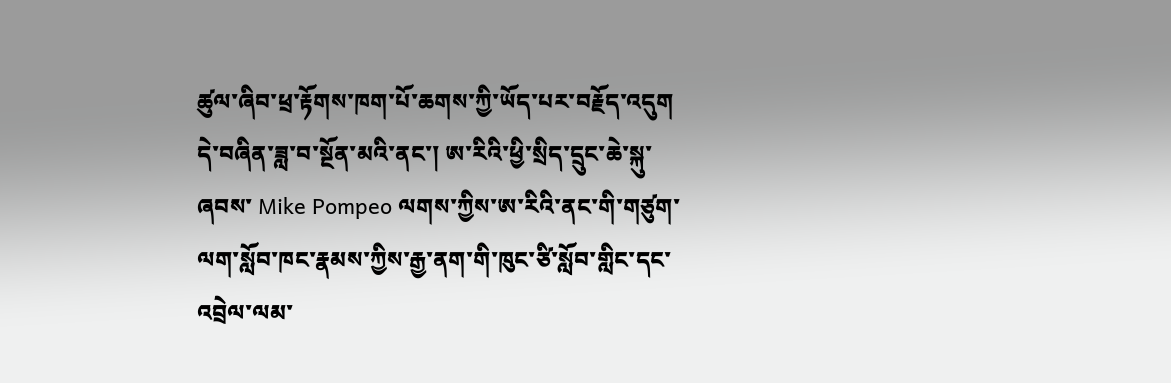ཚུལ་ཞིབ་ཕྲ་རྟོགས་ཁག་པོ་ཆགས་ཀྱི་ཡོད་པར་བརྗོད་འདུག
དེ་བཞིན་ཟླ་བ་སྔོན་མའི་ནང་། ཨ་རིའི་ཕྱི་སྲིད་དྲུང་ཆེ་སྐུ་ཞབས་ Mike Pompeo ལགས་ཀྱིས་ཨ་རིའི་ནང་གི་གཙུག་ལག་སློབ་ཁང་རྣམས་ཀྱིས་རྒྱ་ནག་གི་ཁུང་ཙི་སློབ་གླིང་དང་འབྲེལ་ལམ་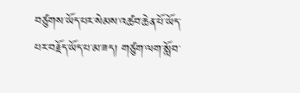བཙུགས་ཡོད་པར་སེམས་འཚབ་ཆེན་པོ་ཡོད་པར་བརྗོད་ཡོད་པ་མ་ཟད། གཙུག་ལག་སློབ་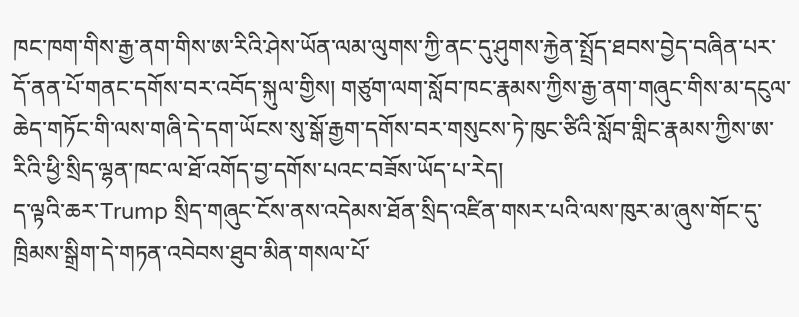ཁང་ཁག་གིས་རྒྱ་ནག་གིས་ཨ་རིའི་ཤེས་ཡོན་ལམ་ལུགས་ཀྱི་ནང་དུ་ཤུགས་རྐྱེན་སྤྲོད་ཐབས་བྱེད་བཞིན་པར་དོ་ནན་པོ་གནང་དགོས་བར་འབོད་སྐུལ་གྱིས། གཙུག་ལག་སློབ་ཁང་རྣམས་ཀྱིས་རྒྱ་ནག་གཞུང་གིས་མ་དངུལ་ཆེད་གཏོང་གི་ལས་གཞི་དེ་དག་ཡོངས་སུ་སྒོ་རྒྱག་དགོས་བར་གསུངས་ཏེ་ཁུང་ཙིའི་སློབ་གླིང་རྣམས་ཀྱིས་ཨ་རིའི་ཕྱི་སྲིད་ལྷན་ཁང་ལ་ཐོ་འགོད་བྱ་དགོས་པའང་བཟོས་ཡོད་པ་རེད།
ད་ལྟའི་ཆར་Trump སྲིད་གཞུང་ངོས་ནས་འདེམས་ཐོན་སྲིད་འཛིན་གསར་པའི་ལས་ཁུར་མ་ཞུས་གོང་དུ་ཁྲིམས་སྒྲིག་དེ་གཏན་འབེབས་ཐུབ་མིན་གསལ་པོ་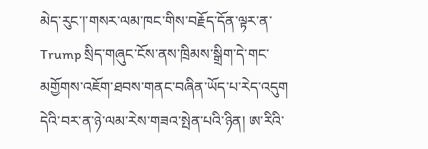མེད་རུང་།་གསར་ལམ་ཁང་གིས་བརྗོད་དོན་ལྟར་ན་ Trump སྲིད་གཞུང་ངོས་ནས་ཁྲིམས་སྒྲིག་དེ་གང་མགྱོགས་འཇོག་ཐབས་གནང་བཞིན་ཡོད་པ་རེད་འདུག
དེའི་བར་ན་ཉེ་ལམ་རེས་གཟའ་སྤེན་པའི་ཉིན། ཨ་རིའི་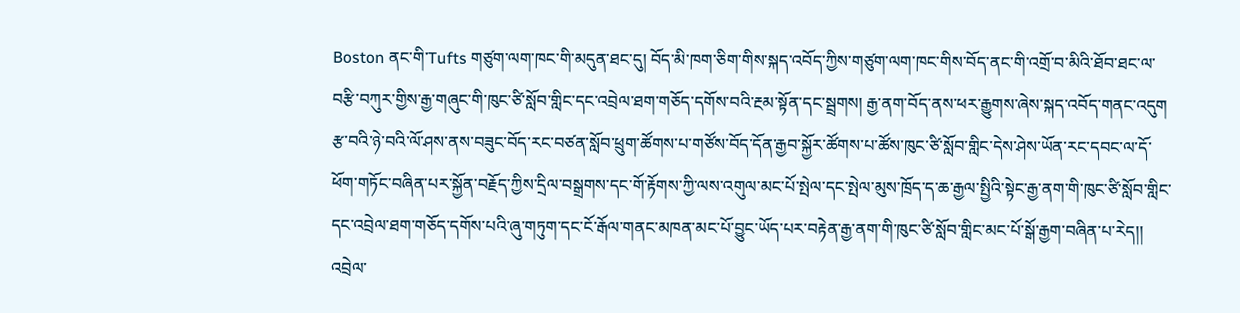Boston ནང་གི་Tufts གཙུག་ལག་ཁང་གི་མདུན་ཐང་དུ། བོད་མི་ཁག་ཅིག་གིས་སྐད་འབོད་ཀྱིས་གཙུག་ལག་ཁང་གིས་བོད་ནང་གི་འགྲོ་བ་མིའི་ཐོབ་ཐང་ལ་བརྩི་བཀུར་གྱིས་རྒྱ་གཞུང་གི་ཁུང་ཙི་སློབ་གླིང་དང་འབྲེལ་ཐག་གཅོད་དགོས་བའི་རྔམ་སྟོན་དང་སྦྲགས། རྒྱ་ནག་བོད་ནས་ཕར་རྒྱུགས་ཞེས་སྐད་འབོད་གནང་འདུག
རྩ་བའི་ཉེ་བའི་ལོ་ཤས་ནས་བཟུང་བོད་རང་བཙན་སློབ་ཕྲུག་ཚོགས་པ་གཙོས་བོད་དོན་རྒྱབ་སྐྱོར་ཚོགས་པ་ཚོས་ཁུང་ཙི་སློབ་གླིང་དེས་ཤེས་ཡོན་རང་དབང་ལ་དོ་ཕོག་གཏོང་བཞིན་པར་སྐྱོན་བརྗོད་ཀྱིས་དྲིལ་བསྒྲགས་དང་གོ་རྟོགས་ཀྱི་ལས་འགུལ་མང་པོ་སྤེལ་དང་སྤེལ་མུས་ཁྲོད་ད་ཆ་རྒྱལ་སྤྱིའི་སྟེང་རྒྱ་ནག་གི་ཁུང་ཙི་སློབ་གླིང་དང་འབྲེལ་ཐག་གཅོད་དགོས་པའི་ཞུ་གཏུག་དང་ངོ་རྒོལ་གནང་མཁན་མང་པོ་བྱུང་ཡོད་པར་བརྟེན་རྒྱ་ནག་གི་ཁུང་ཙི་སློབ་གླིང་མང་པོ་སྒོ་རྒྱག་བཞིན་པ་རེད།།
འབྲེལ་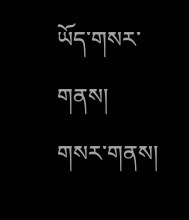ཡོད་གསར་གནས།
གསར་གནས།